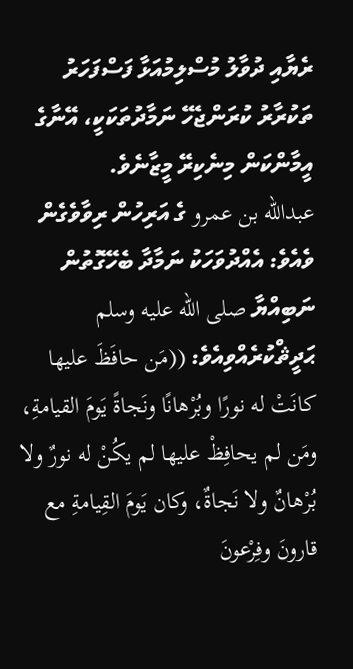ރެޔާއި ދުވާލު މުސްލިމުއަޅާ ފަސްފަހަރު ތަކުރާރު ކުރަންޖެހޭ ނަމާދުތަކަކީ، އޭނާގެ އީމާންކަން މިނެކިރޭ މީޒާނެވެ.
عبدالله بن عمرو ގެ އަރިހުން ރިވާވެގެން ވެއެވެ: އެއްދުވަހަކު ނަމާދާ ބެހޭގޮތުން ނަބިއްޔާ صلى الله عليه وسلم ޙަދީޘްކުރެއްވިއެވެ: ((مَن حافَظَ عليها كانَتْ له نورًا وبُرْهانًا ونَجاةً يَومَ القيامةِ، ومَن لم يحافِظْ عليها لم يكُنْ له نورٌ ولا بُرْهانٌ ولا نَجاةٌ، وكان يَومَ القِيامةِ مع قارونَ وفِرْعونَ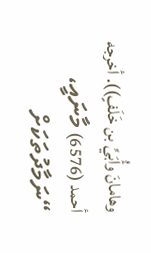وهامانَ وأُبَيِّ بن خَلَفٍ)). أخرجه أحمد (6576) މާނައީ، “ނަމާދުތަކަށް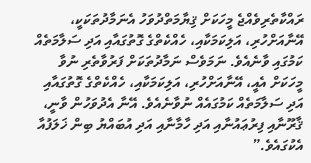ރައްކާތެރިވެއްޖެ މީހަކަށް ޤިޔާމަތްދުވަހު އެނަމާދުތަކަކީ، އޭނާއަށްހުރި، އަލިކަމަކާއި، ހެއްކެތްގެ ގޮތުގައާއި އަދި ސަލާމަތެއް ކަމުގައި ވާނެއެވެ. ނަމަވެސް ނަމާދުތަކަށް ފަރުވާތެރި ނުވާ މީހަކަށް އެއީ، އޭނާއަށްހުރި، އަލިކަމަކާއި، ހެއްކެތްގެ ގޮތުގައާއި އަދި ސަލާމަތެއް ކަމުގައެއް ނުވާނެއެވެ. އޭނާ އެދުވަހުން ވާނީ، ޤާރޫނާއި ފިރުޢައުނާއި އަދި ހާމާނާއި އަދި އުބައްޔު ބިން ޚަލަފުއާ އެކުގައެވެ.”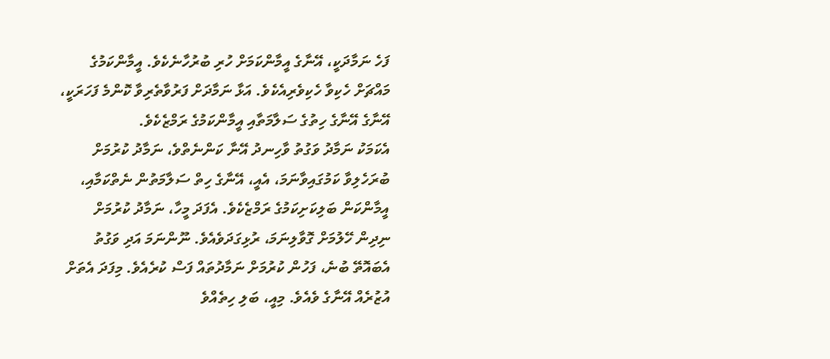ފަހެ ނަމާދަކީ، އޭނާގެ އީމާންކަމަށް ހުރި ބުރުހާނެކެވެ. އީމާންކަމުގެ މައްޗަށް ހެކިވާ ހެކިވެރިއެކެވެ. އަޅާ ނަމާދަށް ފަރުވާތެރިވާ ކޮންމެ ފަހަރަކީ، އޭނާގެ އޭނާގެ ހިތުގެ ސަލާމަތާއި އީމާންކަމުގެ ރަމްޒެކެވެ.
އެކަމަކު ނަމާދު ވަގުތު ވާހިނދު އޭނާ ކަންނެތްވެ، ނަމާދު ކުރުމަށް ބުރަހެލިވާ ކަމުގައިވާނަމަ، އެއީ، އޭނާގެ ހިތް ސަލާމަތުން ނެތްކަމާއި، އީމާންކަން ބަލިކަށިކަމުގެ ރަމްޒެކެވެ. އެފަދަ މީހާ، ނަމާދު ކުރުމަށް ނިދިން ހޭލުމަށް ގޮވާލިނަމަ، ރުޅިގަދަވެއެވެ. ނޫންނަމަ އަދި ވަގުތު އެބައޮތޭ ބުނެ، ފަހުން ކުރުމަށް ނަމާދުތައް ފަސް ކުރެއެވެ. މިފަދަ އެތަށް އުޒުރެއް އޭނާގެ ވެއެވެ. މިއީ، ބަލި ހިތެއްވެ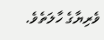ވެރިޔާގެ ހާލަތެވެ.